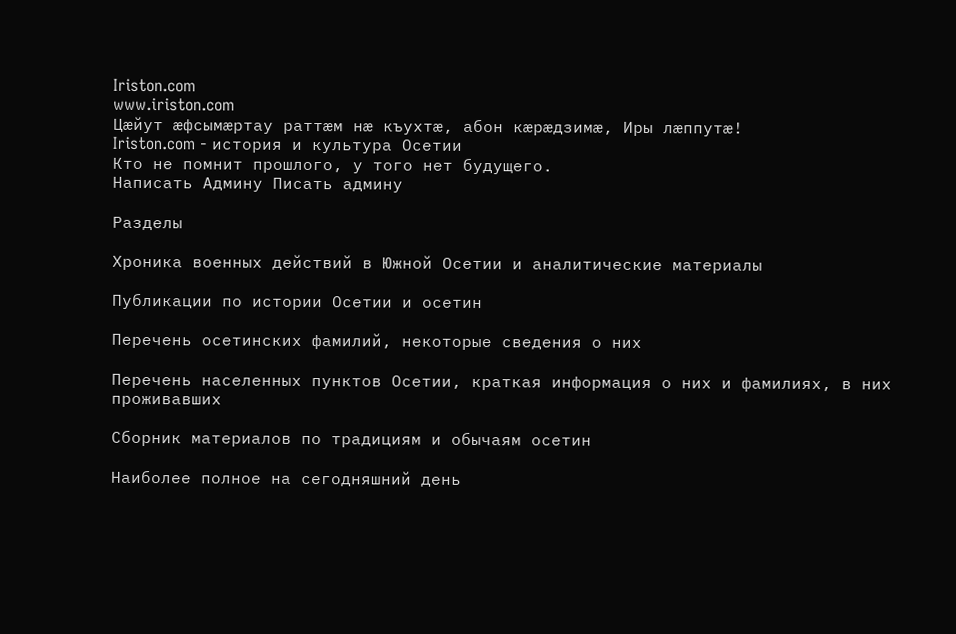Iriston.com
www.iriston.com
Цæйут æфсымæртау раттæм нæ къухтæ, абон кæрæдзимæ, Иры лæппутæ!
Iriston.com - история и культура Осетии
Кто не помнит прошлого, у того нет будущего.
Написать Админу Писать админу

Разделы

Хроника военных действий в Южной Осетии и аналитические материалы

Публикации по истории Осетии и осетин

Перечень осетинских фамилий, некоторые сведения о них

Перечень населенных пунктов Осетии, краткая информация о них и фамилиях, в них проживавших

Сборник материалов по традициям и обычаям осетин

Наиболее полное на сегодняшний день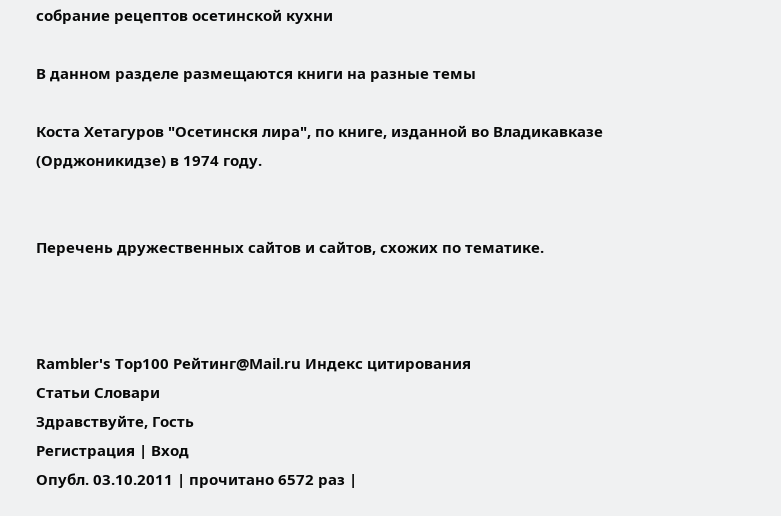собрание рецептов осетинской кухни

В данном разделе размещаются книги на разные темы

Коста Хетагуров "Осетинскя лира", по книге, изданной во Владикавказе (Орджоникидзе) в 1974 году.


Перечень дружественных сайтов и сайтов, схожих по тематике.



Rambler's Top100 Рейтинг@Mail.ru Индекс цитирования
Статьи Словари
Здравствуйте, Гость
Регистрация | Вход
Опубл. 03.10.2011 | прочитано 6572 раз |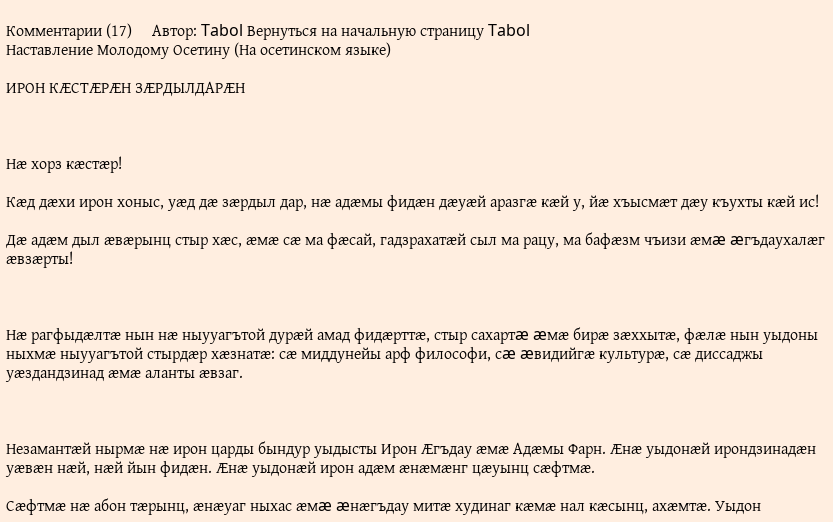Комментарии (17)     Автор: Tabol Вернуться на начальную страницу Tabol
Наставление Молодому Осетину (На осетинском языке)

ИРОН КÆСТÆРÆН ЗÆРДЫЛДАРÆН



Нæ хорз кæстæр!

Кæд дæхи ирон хоныс, уæд дæ зæрдыл дар, нæ адæмы фидæн дæуæй аразгæ кæй у, йæ хъысмæт дæу къухты кæй ис!

Дæ адæм дыл æвæрынц стыр хæс, æмæ сæ ма фæсай, гадзрахатæй сыл ма рацу, ма бафæзм чъизи æмæ æгъдаухалæг æвзæрты!



Нæ рагфыдæлтæ нын нæ ныууагътой дурæй амад фидæрттæ, стыр сахартæ æмæ бирæ зæххытæ, фæлæ нын уыдоны ныхмæ ныууагътой стырдæр хæзнатæ: сæ миддунейы арф философи, сæ æвидийгæ культурæ, сæ диссаджы уæздандзинад æмæ аланты æвзаг.



Незамантæй нырмæ нæ ирон царды бындур уыдысты Ирон Æгъдау æмæ Адæмы Фарн. Æнæ уыдонæй ирондзинадæн уæвæн нæй, нæй йын фидæн. Æнæ уыдонæй ирон адæм æнæмæнг цæуынц сæфтмæ.

Сæфтмæ нæ абон тæрынц, æнæуаг ныхас æмæ æнæгъдау митæ худинаг кæмæ нал кæсынц, ахæмтæ. Уыдон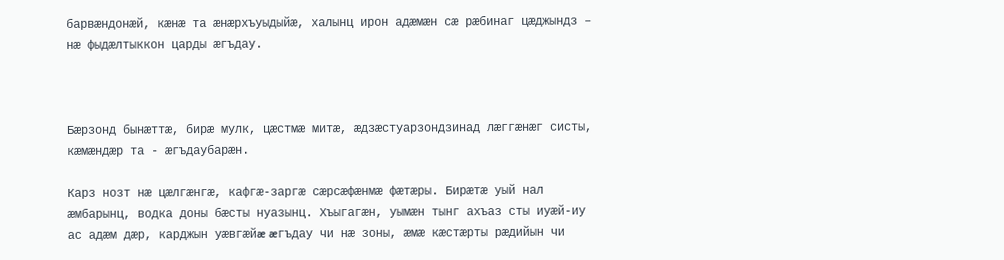барвæндонæй, кæнæ та æнæрхъуыдыйæ, халынц ирон адæмæн сæ рæбинаг цæджындз – нæ фыдæлтыккон царды æгъдау.



Бæрзонд бынæттæ, бирæ мулк, цæстмæ митæ, æдзæстуарзондзинад лæггæнæг систы, кæмæндæр та - æгъдаубарæн.

Карз нозт нæ цæлгæнгæ, кафгæ-заргæ сæрсæфæнмæ фæтæры. Бирæтæ уый нал æмбарынц, водка доны бæсты нуазынц. Хъыгагæн, уымæн тынг ахъаз сты иуæй-иу ас адæм дæр, карджын уæвгæйæ æгъдау чи нæ зоны, æмæ кæстæрты рæдийын чи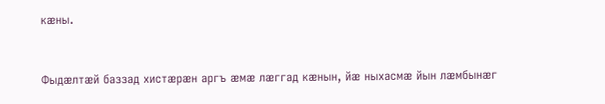кæны.



Фыдæлтæй баззад хистæрæн аргъ æмæ лæггад кæнын, йæ ныхасмæ йын лæмбынæг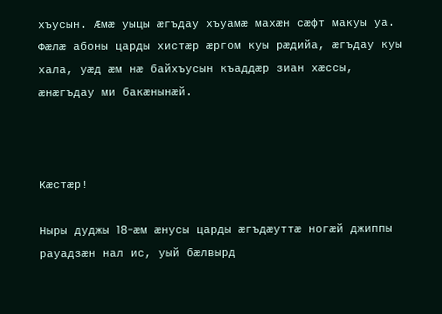хъусын. Æмæ уыцы æгъдау хъуамæ махæн сæфт макуы уа. Фæлæ абоны царды хистæр æргом куы рæдийа, æгъдау куы хала, уæд æм нæ байхъусын къаддæр зиан хæссы, æнæгъдау ми бакæнынæй.



Кæстæр!

Ныры дуджы 18-æм æнусы царды æгъдæуттæ ногæй джиппы рауадзæн нал ис, уый бæлвырд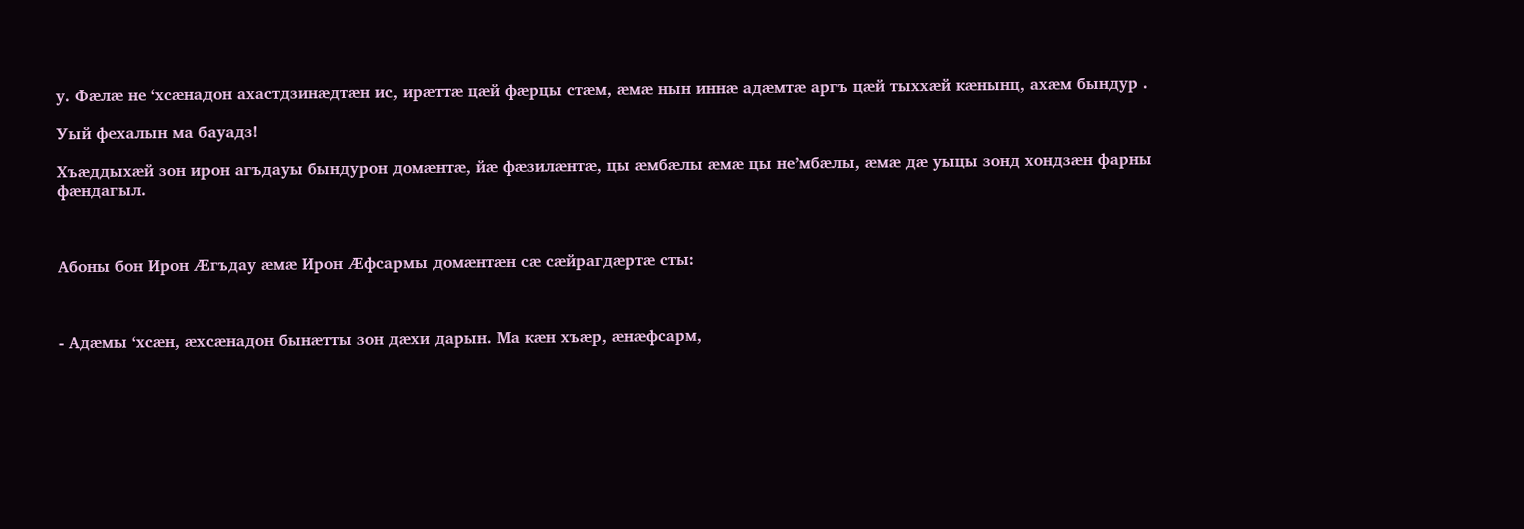у. Фæлæ не ‘хсæнадон ахастдзинæдтæн ис, ирæттæ цæй фæрцы стæм, æмæ нын иннæ адæмтæ аргъ цæй тыххæй кæнынц, ахæм бындур .

Уый фехалын ма бауадз!

Хъæддыхæй зон ирон агъдауы бындурон домæнтæ, йæ фæзилæнтæ, цы æмбæлы æмæ цы не’мбæлы, æмæ дæ уыцы зонд хондзæн фарны фæндагыл.



Абоны бон Ирон Æгъдау æмæ Ирон Æфсармы домæнтæн сæ сæйрагдæртæ сты:



- Адæмы ‘хсæн, æхсæнадон бынæтты зон дæхи дарын. Ма кæн хъæр, æнæфсарм,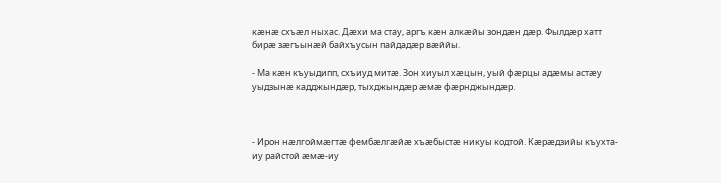кæнæ схъæл ныхас. Дæхи ма стау, аргъ кæн алкæйы зондæн дæр. Фылдæр хатт бирæ зæгъынæй байхъусын пайдадæр вæййы.

- Ма кæн къуыдипп, схъиуд митæ. Зон хиуыл хæцын, уый фæрцы адæмы астæу уыдзынæ кадджындæр, тыхджындæр æмæ фæрнджындæр.



- Ирон нæлгоймæгтæ фембæлгæйæ хъæбыстæ никуы кодтой. Кæрæдзийы къухта-иу райстой æмæ-иу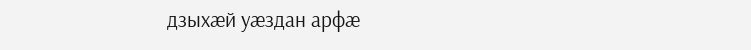дзыхæй уæздан арфæ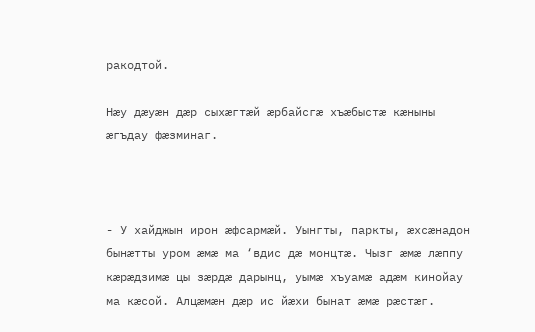ракодтой.

Нæу дæуæн дæр сыхæгтæй æрбайсгæ хъæбыстæ кæныны æгъдау фæзминаг.



- У хайджын ирон æфсармæй. Уынгты, паркты, æхсæнадон бынæтты уром æмæ ма ‘вдис дæ монцтæ. Чызг æмæ лæппу кæрæдзимæ цы зæрдæ дарынц, уымæ хъуамæ адæм кинойау ма кæсой. Алцæмæн дæр ис йæхи бынат æмæ рæстæг.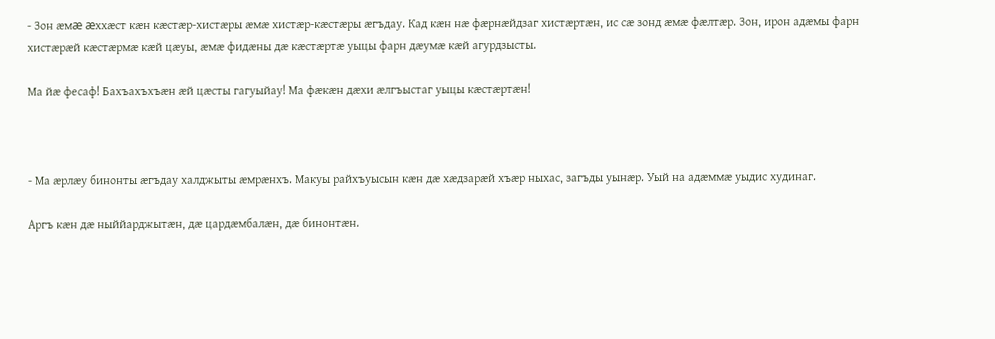- Зон æмæ æххæст кæн кæстæр-хистæры æмæ хистæр-кæстæры æгъдау. Кад кæн нæ фæрнæйдзаг хистæртæн, ис сæ зонд æмæ фæлтæр. Зон, ирон адæмы фарн хистæрæй кæстæрмæ кæй цæуы, æмæ фидæны дæ кæстæртæ уыцы фарн дæумæ кæй агурдзысты.

Ма йæ фесаф! Бахъахъхъæн æй цæсты гагуыйау! Ма фæкæн дæхи æлгъыстаг уыцы кæстæртæн!



- Ма æрлæу бинонты æгъдау халджыты æмрæнхъ. Макуы райхъуысын кæн дæ хæдзарæй хъæр ныхас, загъды уынæр. Уый на адæммæ уыдис худинаг.

Аргъ кæн дæ ныййарджытæн, дæ цардæмбалæн, дæ бинонтæн.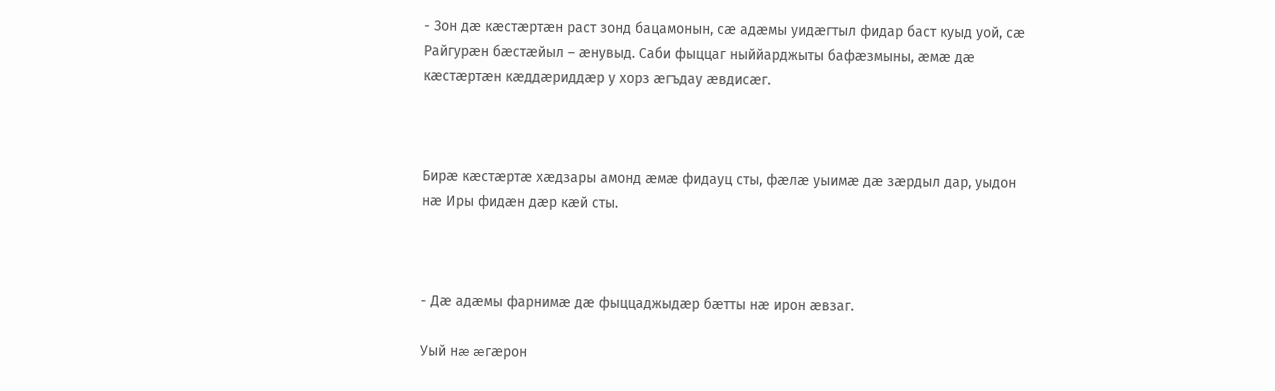- Зон дæ кæстæртæн раст зонд бацамонын, сæ адæмы уидæгтыл фидар баст куыд уой, сæ Райгурæн бæстæйыл – æнувыд. Саби фыццаг ныййарджыты бафæзмыны, æмæ дæ кæстæртæн кæддæриддæр у хорз æгъдау æвдисæг.



Бирæ кæстæртæ хæдзары амонд æмæ фидауц сты, фæлæ уыимæ дæ зæрдыл дар, уыдон нæ Иры фидæн дæр кæй сты.



- Дæ адæмы фарнимæ дæ фыццаджыдæр бæтты нæ ирон æвзаг.

Уый нæ æгæрон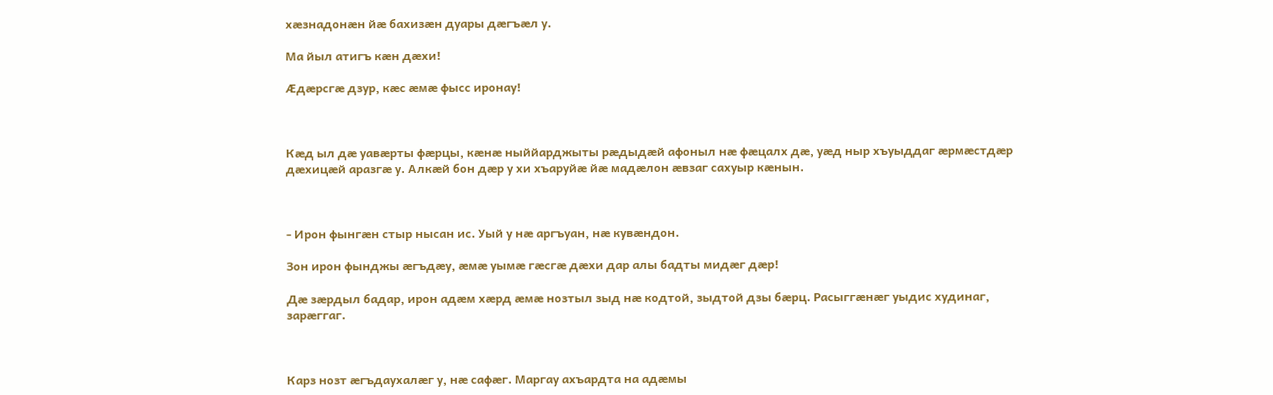хæзнадонæн йæ бахизæн дуары дæгъæл у.

Ма йыл атигъ кæн дæхи!

Æдæрсгæ дзур, кæс æмæ фысс иронау!



Кæд ыл дæ уавæрты фæрцы, кæнæ ныййарджыты рæдыдæй афоныл нæ фæцалх дæ, уæд ныр хъуыддаг æрмæстдæр дæхицæй аразгæ у. Алкæй бон дæр у хи хъаруйæ йæ мадæлон æвзаг сахуыр кæнын.



- Ирон фынгæн стыр нысан ис. Уый у нæ аргъуан, нæ кувæндон.

Зон ирон фынджы æгъдæу, æмæ уымæ гæсгæ дæхи дар алы бадты мидæг дæр!

Дæ зæрдыл бадар, ирон адæм хæрд æмæ нозтыл зыд нæ кодтой, зыдтой дзы бæрц. Расыггæнæг уыдис худинаг, зарæггаг.



Карз нозт æгъдаухалæг у, нæ сафæг. Маргау ахъардта на адæмы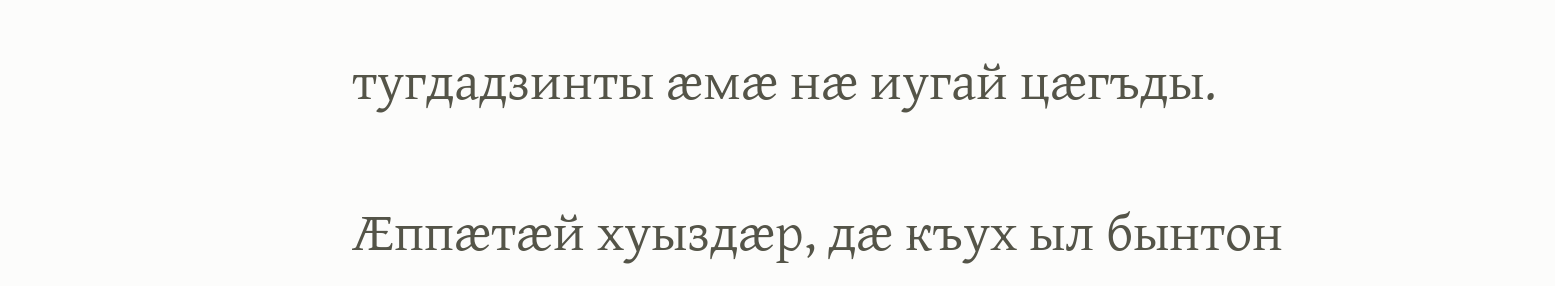тугдадзинты æмæ нæ иугай цæгъды.

Æппæтæй хуыздæр, дæ къух ыл бынтон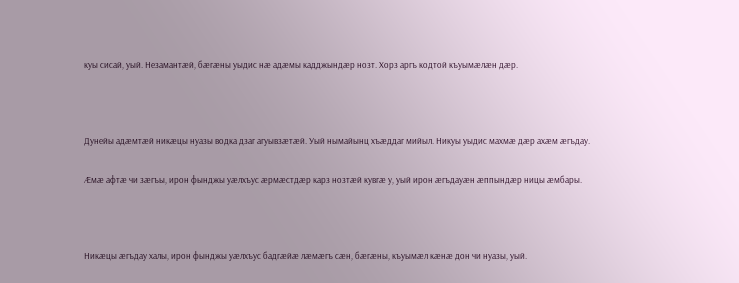куы сисай, уый. Незамантæй, бæгæны уыдис нæ адæмы кадджындæр нозт. Хорз аргъ кодтой къуымæлæн дæр.



Дунейы адæмтæй никæцы нуазы водка дзаг агуывзæтæй. Уый нымайынц хъæддаг мийыл. Никуы уыдис махмæ дæр ахæм æгъдау.

Æмæ афтæ чи зæгъы, ирон фынджы уæлхъус æрмæстдæр карз нозтæй кувгæ у, уый ирон æгъдауæн æппындæр ницы æмбары.



Никæцы æгъдау халы, ирон фынджы уæлхъус бадгæйæ лæмæгъ сæн, бæгæны, къуымæл кæнæ дон чи нуазы, уый.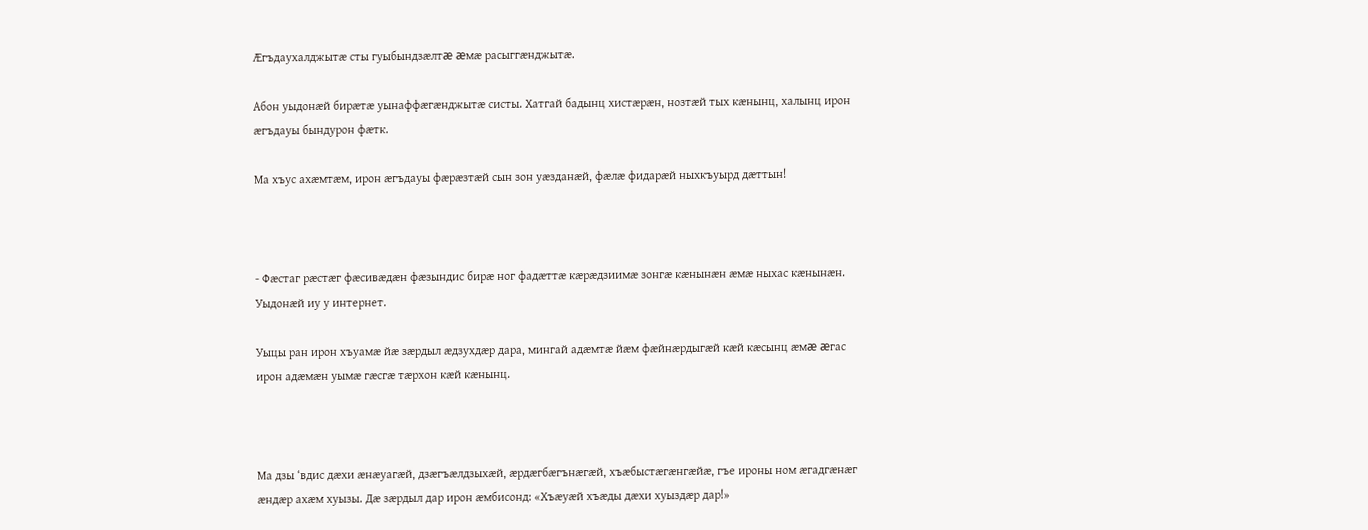Æгъдаухалджытæ сты гуыбындзæлтæ æмæ расыггæнджытæ.

Абон уыдонæй бирæтæ уынаффæгæнджытæ систы. Хатгай бадынц хистæрæн, нозтæй тых кæнынц, халынц ирон æгъдауы бындурон фæтк.

Ма хъус ахæмтæм, ирон æгъдауы фæрæзтæй сын зон уæзданæй, фæлæ фидарæй ныхкъуырд дæттын!



- Фæстаг рæстæг фæсивæдæн фæзындис бирæ ног фадæттæ кæрæдзиимæ зонгæ кæнынæн æмæ ныхас кæнынæн. Уыдонæй иу у интернет.

Уыцы ран ирон хъуамæ йæ зæрдыл æдзухдæр дара, мингай адæмтæ йæм фæйнæрдыгæй кæй кæсынц æмæ æгас ирон адæмæн уымæ гæсгæ тæрхон кæй кæнынц.



Ма дзы ‘вдис дæхи æнæуагæй, дзæгъæлдзыхæй, æрдæгбæгънæгæй, хъæбыстæгæнгæйæ, гъе ироны ном æгадгæнæг æндæр ахæм хуызы. Дæ зæрдыл дар ирон æмбисонд: «Хъæуæй хъæды дæхи хуыздæр дар!»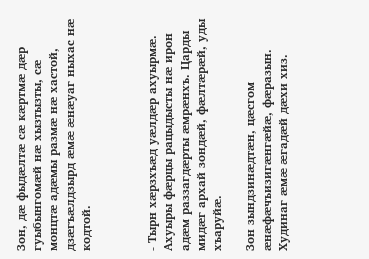Зон, дæ фыдæлтæ сæ кæртмæ дæр гуыбынгомæй нæ хызтызты, сæ монцтæ адæмы размæ нæ хастой, дзæгъæлдзырд æмæ æнæуаг ныхас нæ кодтой.



- Тырн хæрзхъæд уæлдæр ахуырмæ. Ахуыры фæрцы рацыдысты нæ ирон адæм раззагдæрты æмрæнхъ. Царды мидæг архай зондæй, фæлтæрæй, уды хъаруйæ.

Зон зындзинæдтæн, цæсгом æнæфæчъизигæнгæйæ, фæразын. Худинаг æмæ æгадæй дæхи хиз.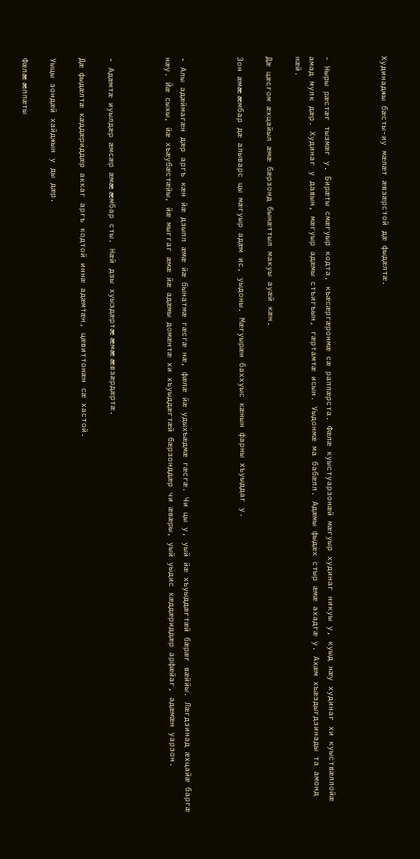Худинаджы бæсты-иу мæлæт æвзæрстой дæ фыдæлтæ.



- Ныры рæстæг тызмæг у. Бирæты смæгуыр кодта, къæсæргæронмæ сæ раппæрста. Фæлæ куыстуарзонæй мæгуыр худинаг никуы у, куыд нæу худинаг хи куыствæллойæ амад мулк дæр. Худинаг у давын, мæгуыр адæмы стъигъын, гæртамтæ исын. Уыдонмæ ма бабæлл. Адæмы фыдæх стыр æмæ ахадгæ у. Ахæм хъæздыгдзинады та амонд нæй.

Дæ цæсгом æхцайыл æмæ бæрзонд бынæттыл макуы ауæй кæн.

Зон æмæ æмбар дæ алыварс цы мæгуыр адæм ис, уыдоны. Мæгуырæн баххуыс кæнын фарны хъуыддаг у.



- Алы адæймагæн дæр аргъ кæн йæ дзыпп æмæ йæ бынатмæ гæсгæ нæ, фæлæ йæ удыхъæдмæ гæсгæ. Чи цы у, уый йæ хъуыддæгтæй бæрæг вæййы. Лæгдзинад æхцайæ баргæ нæу. Йæ сыхы, йæ хъæубæстæйы, йæ мыггаг æмæ йæ адæмы домæнтæ хи хъуыддæгтæй бæрзонддæр чи æвæры, уый уыдис кæддæриддæр арфæйаг, адæмæн уарзон.



- Адæмтæ иуылдæр æмсæр æмæ æмбар сты. Нæй дзы хуыздæртæ æмæ æвзæрдæртæ.

Дæ фыдæлтæ кæддæриддæр аккаг аргъ кодтой иннæ адæмтæн, цæвиттонæн сæ хастой.

Уыцы зондæй хайджын у ды дæр.

Фæлæ æппæты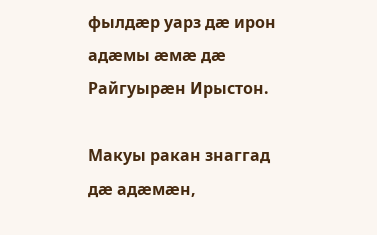фылдæр уарз дæ ирон адæмы æмæ дæ Райгуырæн Ирыстон.

Макуы ракан знаггад дæ адæмæн,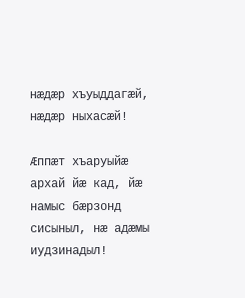нæдæр хъуыддагæй, нæдæр ныхасæй!

Æппæт хъаруыйæ архай йæ кад, йæ намыс бæрзонд сисыныл, нæ адæмы иудзинадыл!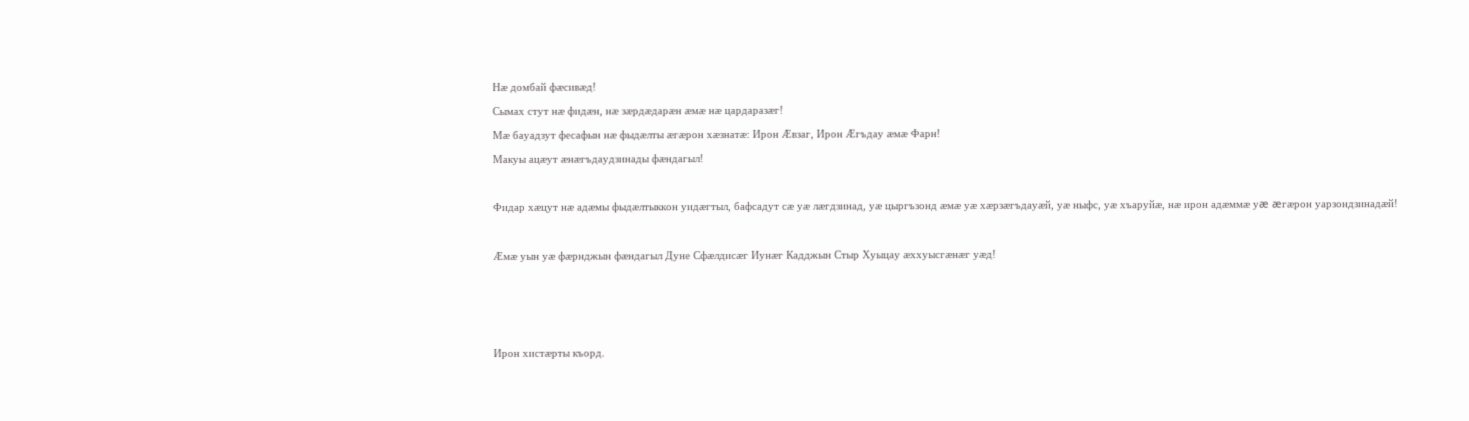Нæ домбай фæсивæд!

Сымах стут нæ фидæн, нæ зæрдæдарæн æмæ нæ цардаразæг!

Мæ бауадзут фесафын нæ фыдæлты æгæрон хæзнатæ: Ирон Æвзаг, Ирон Æгъдау æмæ Фарн!

Макуы ацæут æнæгъдаудзинады фæндагыл!



Фидар хæцут нæ адæмы фыдæлтыккон уидæгтыл, бафсадут сæ уæ лæгдзинад, уæ цыргъзонд æмæ уæ хæрзæгъдауæй, уæ ныфс, уæ хъаруйæ, нæ ирон адæммæ уæ æгæрон уарзондзинадæй!



Æмæ уын уæ фæрнджын фæндагыл Дуне Сфæлдисæг Иунæг Кадджын Стыр Хуыцау æххуысгæнæг уæд!







Ирон хистæрты къорд.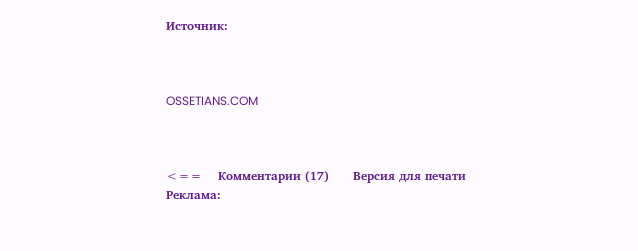Источник:



OSSETIANS.COM



<==    Комментарии (17)      Версия для печати
Реклама: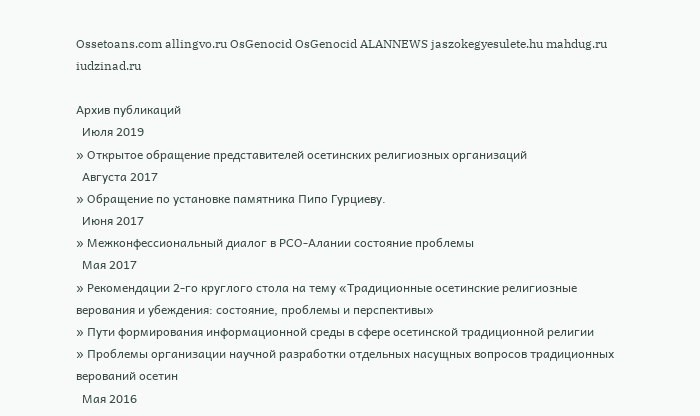Ossetoans.com allingvo.ru OsGenocid OsGenocid ALANNEWS jaszokegyesulete.hu mahdug.ru iudzinad.ru

Архив публикаций
  Июля 2019
» Открытое обращение представителей осетинских религиозных организаций
  Августа 2017
» Обращение по установке памятника Пипо Гурциеву.
  Июня 2017
» Межконфессиональный диалог в РСО-Алании состояние проблемы
  Мая 2017
» Рекомендации 2-го круглого стола на тему «Традиционные осетинские религиозные верования и убеждения: состояние, проблемы и перспективы»
» Пути формирования информационной среды в сфере осетинской традиционной религии
» Проблемы организации научной разработки отдельных насущных вопросов традиционных верований осетин
  Мая 2016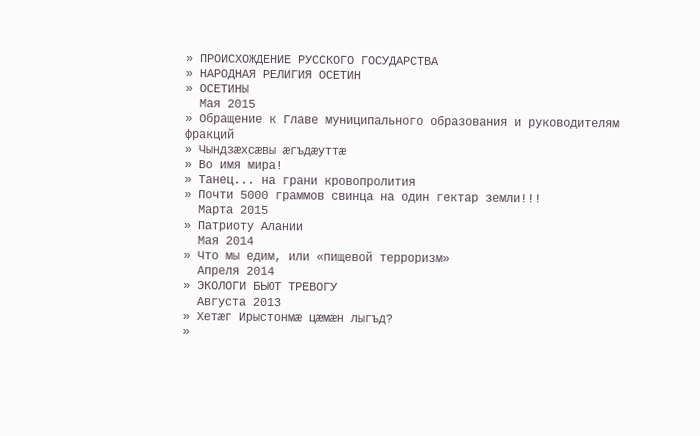» ПРОИСХОЖДЕНИЕ РУССКОГО ГОСУДАРСТВА
» НАРОДНАЯ РЕЛИГИЯ ОСЕТИН
» ОСЕТИНЫ
  Мая 2015
» Обращение к Главе муниципального образования и руководителям фракций
» Чындзӕхсӕвы ӕгъдӕуттӕ
» Во имя мира!
» Танец... на грани кровопролития
» Почти 5000 граммов свинца на один гектар земли!!!
  Марта 2015
» Патриоту Алании
  Мая 2014
» Что мы едим, или «пищевой терроризм»
  Апреля 2014
» ЭКОЛОГИ БЬЮТ ТРЕВОГУ
  Августа 2013
» Хетӕг Ирыстонмӕ цӕмӕн лыгъд?
»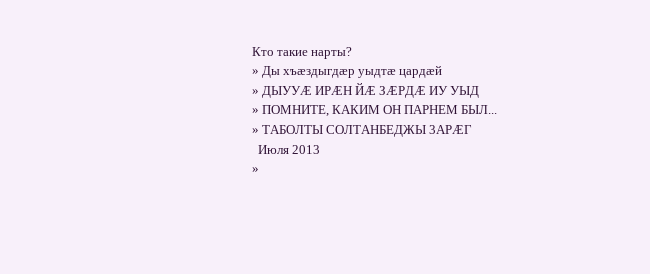Кто такие нарты?
» Ды хъæздыгдæр уыдтæ цардæй
» ДЫУУӔ ИРӔН ЙӔ ЗӔРДӔ ИУ УЫД
» ПОМНИТЕ, КАКИМ ОН ПАРНЕМ БЫЛ...
» ТАБОЛТЫ СОЛТАНБЕДЖЫ 3АРӔГ
  Июля 2013
»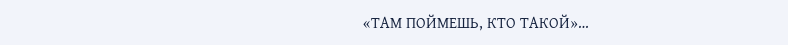«ТАМ ПОЙМЕШЬ, КТО ТАКОЙ»…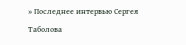» Последнее интервью Сергея Таболова